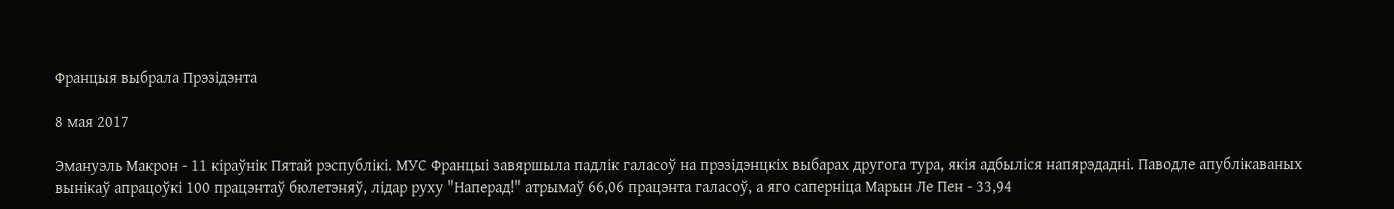Францыя выбрала Прэзідэнта

8 мая 2017

Эмануэль Макрон - 11 кіраўнік Пятай рэспублікі. МУС Францыі завяршыла падлік галасоў на прэзідэнцкіх выбарах другога тура, якія адбыліся напярэдадні. Паводле апублікаваных вынікаў апрацоўкі 100 працэнтаў бюлетэняў, лідар руху "Наперад!" атрымаў 66,06 працэнта галасоў, а яго саперніца Марын Ле Пен - 33,94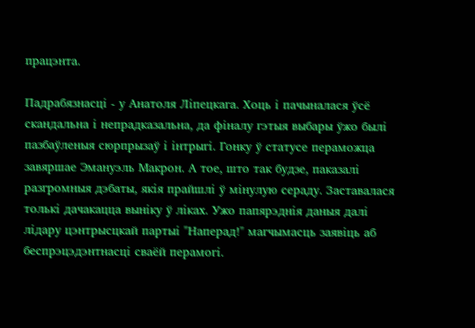працэнта.

Падрабязнасці - у Анатоля Ліпецкага. Хоць і пачыналася ўсё скандальна і непрадказальна, да фіналу гэтыя выбары ўжо былі пазбаўленыя сюрпрызаў і інтрыгі. Гонку ў статусе пераможца завяршае Эмануэль Макрон. А тое, што так будзе, паказалі разгромныя дэбаты, якія прайшлі ў мінулую сераду. Заставалася толькі дачакацца выніку ў ліках. Ужо папярэднія даныя далі лідару цэнтрысцкай партыі "Наперад!" магчымасць заявіць аб беспрэцэдэнтнасці сваёй перамогі.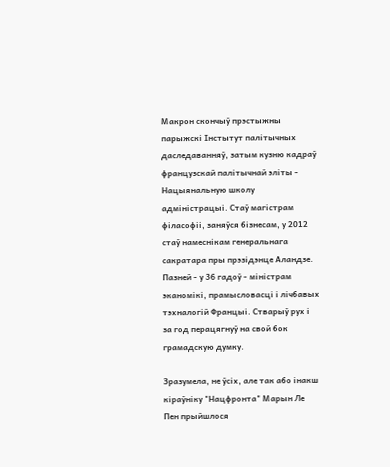Макрон скончыў прэстыжны парыжскі Інстытут палітычных даследаванняў, затым кузню кадраў французскай палітычнай эліты - Нацыянальную школу адміністрацыі. Стаў магістрам філасофіі, заняўся бізнесам, у 2012 стаў намеснікам генеральнага сакратара пры прэзідэнце Аландзе. Пазней - у 36 гадоў - міністрам эканомікі, прамысловасці і лічбавых тэхналогій Францыі. Стварыў рух і за год перацягнуў на свой бок грамадскую думку.

Зразумела, не ўсіх, але так або інакш кіраўніку "Нацфронта" Марын Ле Пен прыйшлося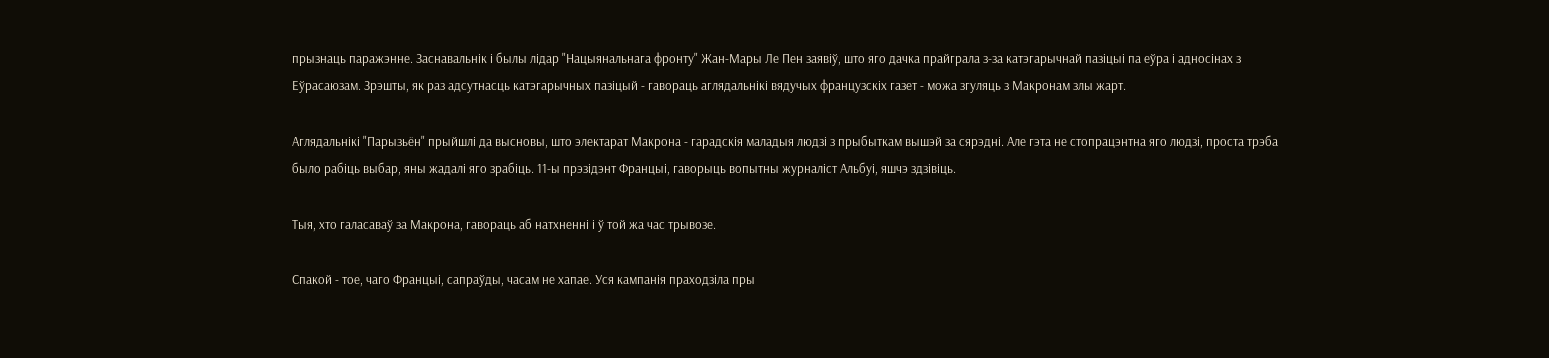прызнаць паражэнне. Заснавальнік і былы лідар "Нацыянальнага фронту" Жан-Мары Ле Пен заявіў, што яго дачка прайграла з-за катэгарычнай пазіцыі па еўра і адносінах з Еўрасаюзам. Зрэшты, як раз адсутнасць катэгарычных пазіцый - гавораць аглядальнікі вядучых французскіх газет - можа згуляць з Макронам злы жарт.

Аглядальнікі "Парызьён" прыйшлі да высновы, што электарат Макрона - гарадскія маладыя людзі з прыбыткам вышэй за сярэдні. Але гэта не стопрацэнтна яго людзі, проста трэба было рабіць выбар, яны жадалі яго зрабіць. 11-ы прэзідэнт Францыі, гаворыць вопытны журналіст Альбуі, яшчэ здзівіць.

Тыя, хто галасаваў за Макрона, гавораць аб натхненні і ў той жа час трывозе.

Спакой - тое, чаго Францыі, сапраўды, часам не хапае. Уся кампанія праходзіла пры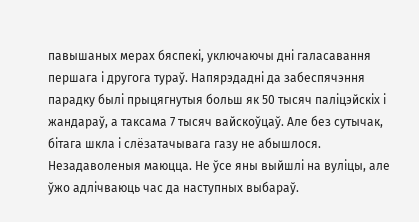павышаных мерах бяспекі, уключаючы дні галасавання першага і другога тураў. Напярэдадні да забеспячэння парадку былі прыцягнутыя больш як 50 тысяч паліцэйскіх і жандараў, а таксама 7 тысяч вайскоўцаў. Але без сутычак, бітага шкла і слёзатачывага газу не абышлося. Незадаволеныя маюцца. Не ўсе яны выйшлі на вуліцы, але ўжо адлічваюць час да наступных выбараў.